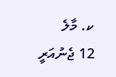ކ. މާލެ
12 ޖެނުއަރީ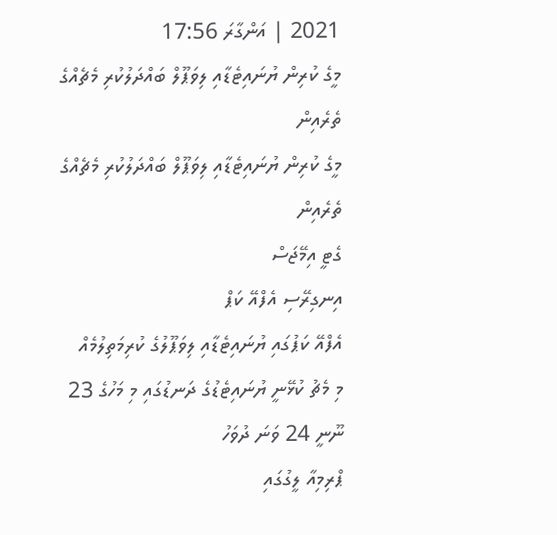2021 | އަންގާރަ 17:56
މީގެ ކުރިން ޔުނައިޓެޑާއި ލިވަޕޫލް ބައްދަލުކުރި މެޗެއްގެ ތެރެއިން
މީގެ ކުރިން ޔުނައިޓެޑާއި ލިވަޕޫލް ބައްދަލުކުރި މެޗެއްގެ ތެރެއިން
ގެޓީ އިމޭޖަސް
އިނގިރޭސި އެފްއޭ ކަޕް
އެފްއޭ ކަޕުގައި ޔުނައިޓެޑާއި ލިވަޕޫލުގެ ކުރިމަތިލުމެއް
މި މެޗު ކުޅޭނީ ޔުނައިޓެޑުގެ ދަނޑުގައި މި މަހުގެ 23 ނޫނީ 24 ވަނަ ދުވަހު
ޕްރިމިއާ ލީގުގައި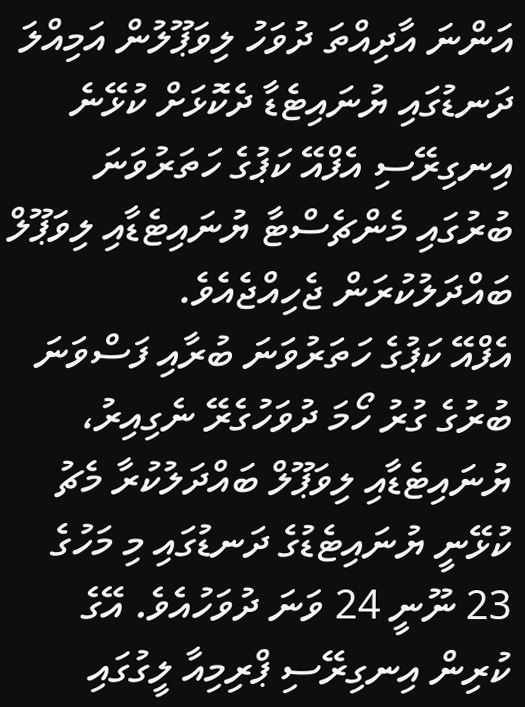އަންނަ އާދިއްތަ ދުވަހު ލިވަޕޫލުން އަމިއްލަ ދަނޑުގައި ޔުނައިޓެޑާ ދެކޮޅަށް ކުޅޭނެ
އިނގިރޭސި އެފްއޭ ކަޕުގެ ހަތަރުވަނަ ބުރުގައި މެންޗެސްޓާ ޔުނައިޓެޑާއި ލިވަޕޫލް ބައްދަލުކުރަން ޖެހިއްޖެއެވެ.
އެފްއޭ ކަޕުގެ ހަތަރުވަނަ ބުރާއި ފަސްވަނަ ބުރުގެ ގުރު ހޯމަ ދުވަހުގެރޭ ނެގިއިރު، ޔުނައިޓެޑާއި ލިވަޕޫލް ބައްދަލުކުރާ މެޗު ކުޅޭނީ ޔުނައިޓެޑުގެ ދަނޑުގައި މި މަހުގެ 23 ނޫނީ 24 ވަނަ ދުވަހުއެވެ. އޭގެ ކުރިން އިނގިރޭސި ޕްރިމިއާ ލީގުގައި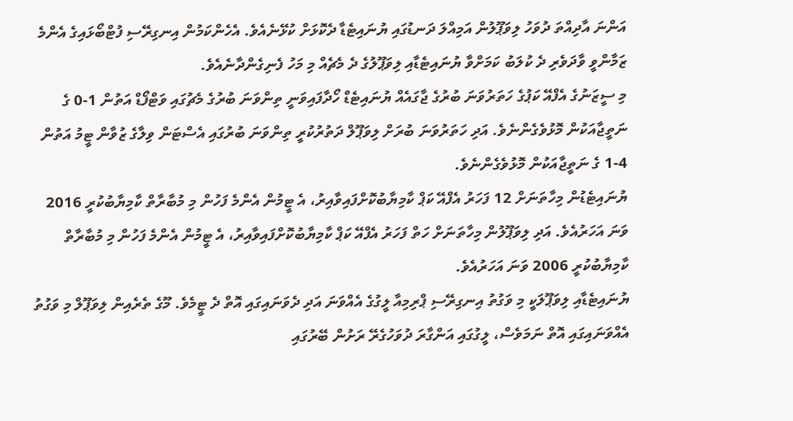އަންނަ އާދިއްތަ ދުވަހު ލިވަޕޫލުން އަމިއްލަ ދަނޑުގައި ޔުނައިޓެޑާ ދެކޮޅަށް ކުޅޭނެއެވެ. އެހެންކަމުން އިނގިރޭސި ފުޓްބޯޅައިގެ އެންމެ ޒަމާންވީ ވާދަވެރި ދެ ކުލަބު ކަމަށްވާ ޔުނައިޓެޑާއި ލިވަޕޫލުގެ ދެ މެޗެއް މި މަހު ފެނިގެންދާނެއެވެ.
މި ސީޒަނުގެ އެފްއޭ ކަޕުގެ ހަތަރުވަނަ ބުރުގެ ޖާގައެއް ޔުނައިޓެޑް ހޯދާފައިވަނީ ތިންވަނަ ބުރުގެ މެޗުގައި ވަޓްފޯޑް އަތުން 1-0 ގެ ނަތީޖާއަކުން މޮޅުވެގެންނެވެ. އަދި ހަތަރުވަނަ ބުރަށް ލިވަޕޫލް ދަތުރުކުރީ ތިންވަނަ ބުރުގައި އެސްޓަން ވިލާގެ ޒުވާން ޓީމު އަތުން 4-1 ގެ ނަތީޖާއަކުން މޮޅުވެގެންނެވެ.
ޔުނައިޓެޑުން މިހާތަނަށް 12 ފަހަރު އެފްއޭ ކަޕް ކާމިޔާބުކޮށްފައިވާއިރު، އެ ޓީމުން އެންމެ ފަހުން މި މުބާރާތް ކާމިޔާބުކުރީ 2016 ވަނަ އަހަރުއެވެ. އަދި ލިވަޕޫލުން މިހާތަނަށް ހަތް ފަހަރު އެފްއޭ ކަޕް ކާމިޔާބުކޮށްފައިވާއިރު، އެ ޓީމުން އެންމެ ފަހުން މި މުބާރާތް ކާމިޔާބުކުރީ 2006 ވަނަ އަހަރުއެވެ.
ޔުނައިޓެޑާއި ލިވަޕޫލަކީ މި ވަގުތު އިނގިރޭސި ޕްރިމިއާ ލީގުގެ އެއްވަނަ އަދި ދެވަނައިގައި އޮތް ދެ ޓީމެވެ. މޫގެ ތެރެއިން ލިވަޕޫލް މި ވަގުތު އެއްވަނައިގައި އޮތް ނަމަވެސް، ލީގުގައި އަންގާރަ ދުވަހުގެރޭ ރަށުން ބޭރުގައި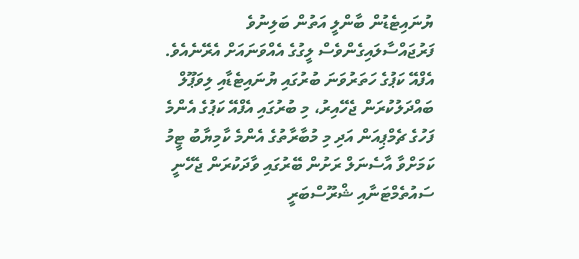ޔުނައިޓެޑުން ބާންލީ އަތުން ބަލިނުވެ ފަރުޖައްސާލައިގެންވެސް ލީގުގެ އެއްވަނައަށް އެރޭނެއެވެ.
އެފްއޭ ކަޕުގެ ހަތަރުވަނަ ބުރުގައި ޔުނައިޓެޑާއި ލިވަޕޫލް ބައްދަލުކުރަން ޖެހޭއިރު، މި ބުރުގައި އެފްއޭ ކަޕުގެ އެންމެ ފަހުގެ ޗެމްޕިއަން އަދި މި މުބާރާތުގެ އެންމެ ކާމިޔާބު ޓީމު ކަމަށްވާ އާސެނަލް ރަށުން ބޭރުގައި ވާދަކުރަން ޖެހޭނީ ސައުތެމްޓަނާއި ޝްރޫސްބަރީ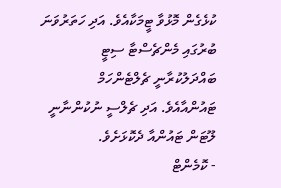ކުޅެގެން މޮޅުވާ ޓީމަކާއެވެ. އަދި ހަތަރުވަނަ ބުރުގައި މެންޗެސްޓާ ސިޓީ ބައްދަލުކުރާނީ ޗެލްޓެންހަމް ޓައުންއާއެވެ. އަދި ޗެލްސީ ނުކުންނާނީ ލޫޓަން ޓައުންއާ ދެކޮޅަށެވެ.
- ކޮމެންޓް